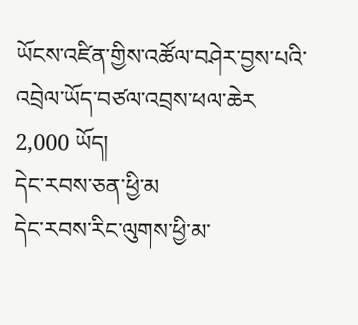ཡོངས་འཛིན་གྱིས་འཚོལ་བཤེར་བྱས་པའི་འབྲེལ་ཡོད་བཙལ་འབྲས་ཕལ་ཆེར 2,000 ཡོད།
དེང་རབས་ཅན་ཕྱི་མ
དེང་རབས་རིང་ལུགས་ཕྱི་མ་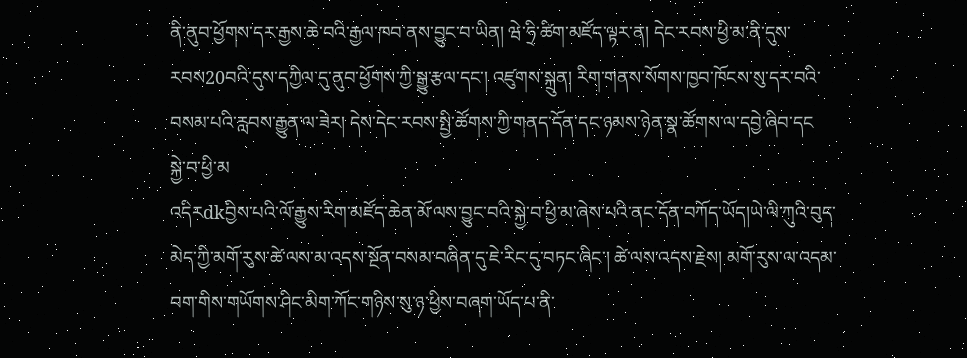ནི་ནུབ་ཕྱོགས་དར་རྒྱས་ཆེ་བའི་རྒྱལ་ཁབ་ནས་བྱུང་བ་ཡིན། ཝེ་ཧྲི་ཚིག་མཛོད་ལྟར་ན། དེང་རབས་ཕྱི་མ་ནི་དུས་རབས20བའི་དུས་དཀྱིལ་དུ་ནུབ་ཕྱོགས་ཀྱི་སྒྱུ་རྩལ་དང་། འཛུགས་སྐྲུན། རིག་གནས་སོགས་ཁྱབ་ཁོངས་སུ་དར་བའི་བསམ་པའི་རླབས་རྒྱུན་ལ་ཟེར། དེས་དེང་རབས་སྤྱི་ཚོགས་ཀྱི་གནད་དོན་དང་ཉམས་ཉེན་སྣ་ཚོགས་ལ་དབྱེ་ཞིབ་དང
སྐྱེ་བ་ཕྱི་མ
འདིརdkབྱིས་པའི་ལོ་རྒྱུས་རིག་མཛོད་ཆེན་མོ་ལས་བྱུང་བའི་སྐྱེ་བ་ཕྱི་མ་ཞེས་པའི་ནང་དོན་བཀོད་ཡོད།ཡེ་ལི་ཀུའི་བུད་མེད་ཀྱི་མགོ་རུས་ཚེ་ལས་མ་འདས་སྔོན་བསམ་བཞིན་དུ་ཇེ་རིང་དུ་བཏང་ཞིང་། ཚེ་ལས་འདས་རྗེས། མགོ་རུས་ལ་འདམ་བག་གིས་གཡོགས་ཤིང་མིག་ཀོང་གཉིས་སུ་ཉ་ཕྱིས་བཞག་ཡོད་པ་ནི་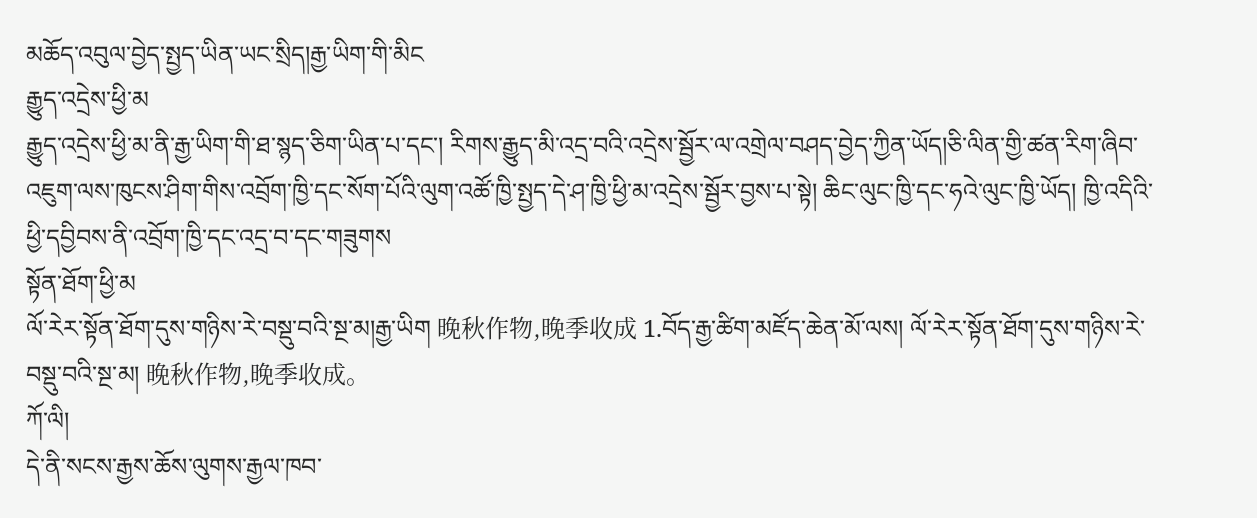མཆོད་འབུལ་བྱེད་སྤྱད་ཡིན་ཡང་སྲིད།རྒྱ་ཡིག་གི་མིང
རྒྱུད་འདྲེས་ཕྱི་མ
རྒྱུད་འདྲེས་ཕྱི་མ་ནི་རྒྱ་ཡིག་གི་ཐ་སྙད་ཅིག་ཡིན་པ་དང་། རིགས་རྒྱུད་མི་འདྲ་བའི་འདྲེས་སྦྱོར་ལ་འགྲེལ་བཤད་བྱེད་ཀྱིན་ཡོད།ཅི་ལིན་གྱི་ཚན་རིག་ཞིབ་འཇུག་ལས་ཁུངས་ཤིག་གིས་འབྲོག་ཁྱི་དང་སོག་པོའི་ལུག་འཚོ་ཁྱི་སྤྱད་དེ་ཤ་ཁྱི་ཕྱི་མ་འདྲེས་སྦྱོར་བྱས་པ་སྟེ། ཆིང་ལུང་ཁྱི་དང་ཧའེ་ལུང་ཁྱི་ཡོད། ཁྱི་འདིའི་ཕྱི་དབྱིབས་ནི་འབྲོག་ཁྱི་དང་འདྲ་བ་དང་གཟུགས
སྟོན་ཐོག་ཕྱི་མ
ལོ་རེར་སྟོན་ཐོག་དུས་གཉིས་རེ་བསྡུ་བའི་སྔ་མ།རྒྱ་ཡིག 晚秋作物,晚季收成 1.བོད་རྒྱ་ཚིག་མཛོད་ཆེན་མོ་ལས། ལོ་རེར་སྟོན་ཐོག་དུས་གཉིས་རེ་བསྡུ་བའི་སྔ་མ། 晚秋作物,晚季收成。
ཀོ་ལི།
དེ་ནི་སངས་རྒྱས་ཆོས་ལུགས་རྒྱལ་ཁབ་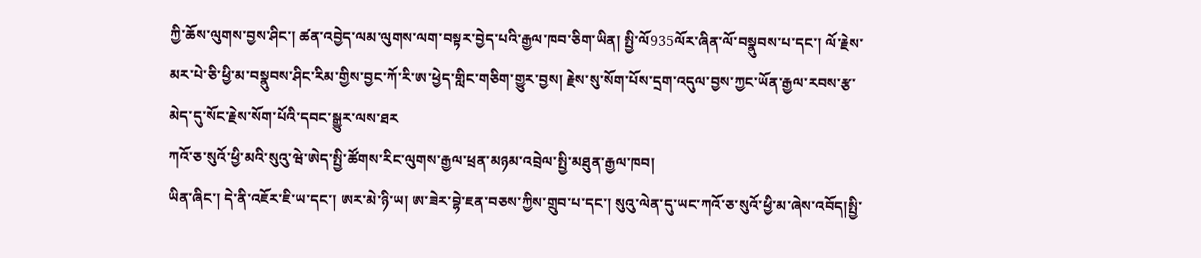ཀྱི་ཆོས་ལུགས་བྱས་ཤིང་། ཚན་འབྱེད་ལམ་ལུགས་ལག་བསྟར་བྱེད་པའི་རྒྱལ་ཁབ་ཅིག་ཡིན། སྤྱི་ལོ935ལོར་ཞིན་ལོ་བསྣུབས་པ་དང་། ལོ་རྗེས་མར་པེ་ཅི་ཕྱི་མ་བསྣུབས་ཤིང་རིམ་གྱིས་བྱང་ཀོ་རི་ཨ་ཕྱེད་གླིང་གཅིག་གྱུར་བྱས། རྗེས་སུ་སོག་པོས་དྲག་འདུལ་བྱས་ཀྱང་ཡོན་རྒྱལ་རབས་རྩ་མེད་དུ་སོང་རྗེས་སོག་པོའི་དབང་སྒྱུར་ལས་ཐར
ཀའོ་ཅ་སུའོ་ཕྱི་མའི་སུའུ་ཝེ་ཨེད་སྤྱི་ཚོགས་རིང་ལུགས་རྒྱལ་ཕྲན་མཉམ་འབྲེལ་སྤྱི་མཐུན་རྒྱལ་ཁབ།
ཡིན་ཞིང་། དེ་ནི་འཇོར་ཇི་ཡ་དང་། ཨར་མེ་ཉི་ཡ། ཨ་ཟེར་བྷེ་ཇན་བཅས་ཀྱིས་གྲུབ་པ་དང་། སུའུ་ལེན་དུ་ཡང་ཀའོ་ཅ་སུའོ་ཕྱི་མ་ཞེས་འབོད།སྤྱི་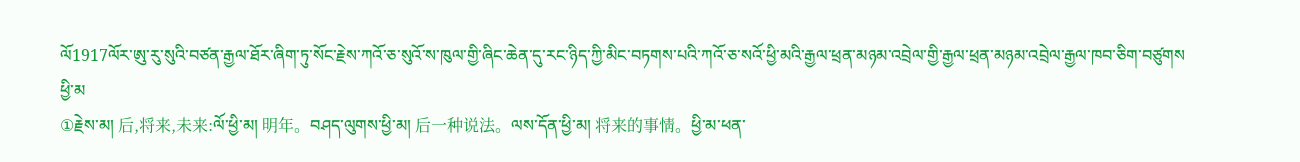ལོ1917ལོར་ཨུ་རུ་སུའི་བཙན་རྒྱལ་ཐོར་ཞིག་ཏུ་སོང་རྗེས་ཀའོ་ཅ་སུའོ་ས་ཁུལ་གྱི་ཞིང་ཆེན་དུ་རང་ཉིད་ཀྱི་མིང་བཏགས་པའི་ཀའོ་ཅ་སའོ་ཕྱི་མའི་རྒྱལ་ཕྲན་མཉམ་འབྲེལ་གྱི་རྒྱལ་ཕྲན་མཉམ་འབྲེལ་རྒྱལ་ཁབ་ཅིག་བཙུགས
ཕྱི་མ
①རྗེས་མ། 后,将来,未来:ལོ་ཕྱི་མ། 明年。བཤད་ལུགས་ཕྱི་མ། 后一种说法。ལས་དོན་ཕྱི་མ། 将来的事情。ཕྱི་མ་ཕན་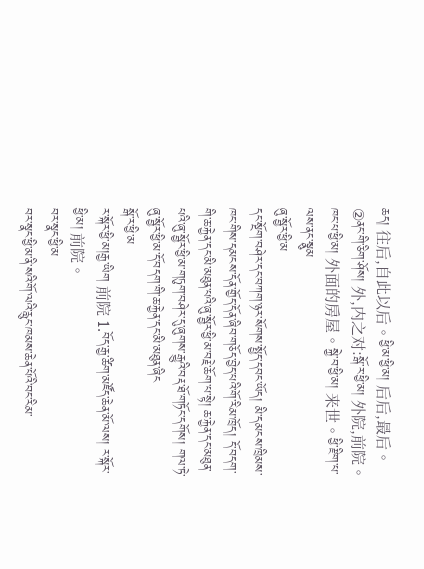ཆད། 往后,自此以后。ཕྱི་མ་ཕྱི་མ། 后后,最后。②ནང་གི་ཅིག་ཤོས། 外,内之对:སྒོ་ར་ཕྱི་མ། 外院,前院。ཁང་པ་ཕྱི་མ། 外面的房屋。སྐྱེ་བ་ཕྱི་མ། 来世。ཕྱི་རྫིག་པ་ལས་ནང་སྣུམ
ཞུ་སྦྱོར་ཕྱི་མ
དང་སྔོག་བཤེར་དང་བཀག་ཉར་སོགས་སྤྱོད་དབང་ཡོད། མི་དམངས་ཁྲིམས་ཁང་གིས་དམངས་དོན་གྱོད་དོན་ཞིབ་གཅོད་བྱེད་པའི་གོ་རིམ་ཁྲོད། དོ་བདག་གི་ཆ་རྐྱེན་དང་མི་མཐུན་པའི་ཞུ་སྦྱོར་ཕྱི་མ་བརྗེ་ཆོག་པ་སྟེ། ཆ་རྐྱེན་དང་མཐུན་པའི་ཞུ་སྦྱོར་ཕྱི་མ་གཏུག་བཤེར་དུ་ཞུགས་རྒྱུའི་བརྡ་ཐོ་གཏོང་དགོས། གལ་ཏེ་ཞུ་སྦྱོར་ཕྱི་མ་དོ་བདག་གི་ཆ་རྐྱེན་དང་མི་མཐུན་ཞིང
སྒོ་ར་ཕྱི་མ
ར་སྐོར་ཕྱི་མ།རྒྱ་ཡིག 前院 1.བོད་རྒྱ་ཚིག་མཛོད་ཆེན་མོ་ལས། ར་སྐོར་ཕྱི་མ། 前院。
བར་སྣང་ཕྱི་མ
བར་སྣང་ཕྱི་མ་ནི་སའི་གོ་ལའི་རླུང་ཁམས་ཆེན་པོའི་བང་རིམ་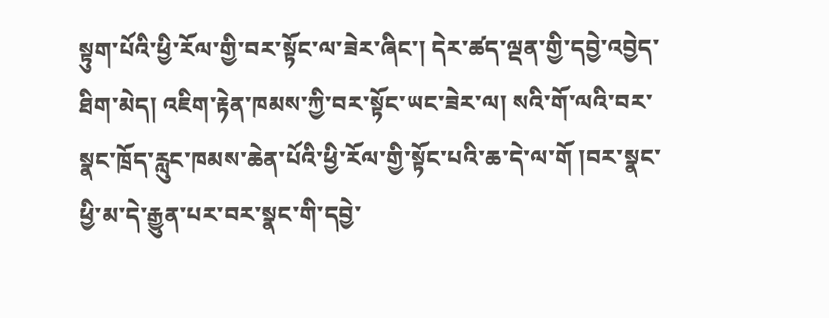སྟུག་པོའི་ཕྱི་རོལ་གྱི་བར་སྟོང་ལ་ཟེར་ཞིང་། དེར་ཚད་ལྡན་གྱི་དབྱེ་འབྱེད་ཐིག་མེད། འཇིག་རྟེན་ཁམས་ཀྱི་བར་སྟོང་ཡང་ཟེར་ལ། སའི་གོ་ལའི་བར་སྣང་ཁྲོད་རླུང་ཁམས་ཆེན་པོའི་ཕྱི་རོལ་གྱི་སྟོང་པའི་ཆ་དེ་ལ་གོ །བར་སྣང་ཕྱི་མ་དེ་རྒྱུན་པར་བར་སྣང་གི་དབྱེ་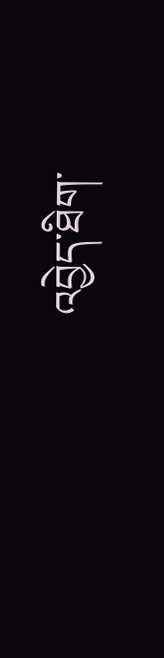འབྱེད་ཐིག་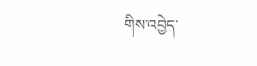གིས་འབྱེད་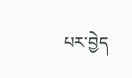པར་བྱེད